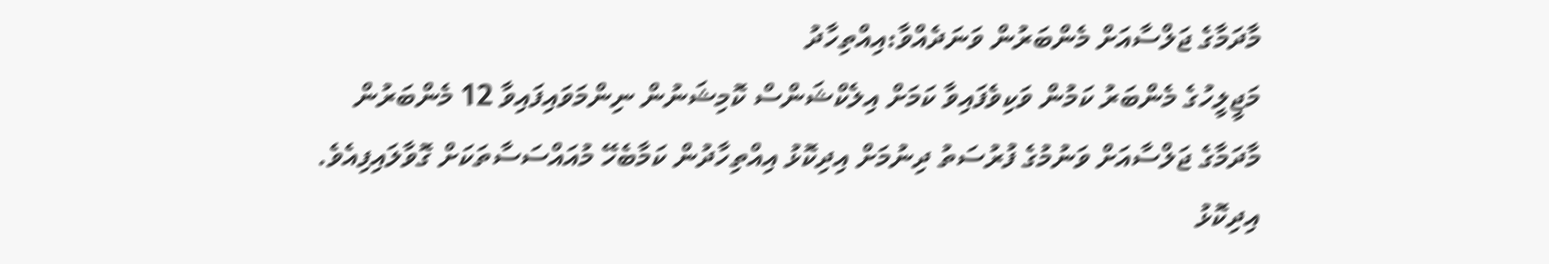މާދަމާގެ ޖަލްސާއަށް މެންބަރުން ވަނަދެއްވާ:އިއްތިހާދު
މަޖީލީހުގެ މެންބަރު ކަމުން ވަކިވެފައިވާ ކަމަށް އިލެކްޝަންސް ކޮމިޝަނުން ނިންމަވައިފައިވާ 12 މެންބަރުން މާދަމާގެ ޖަލްސާއަށް ވަނުމުގެ ފުރުސަތު ދިނުމަށް އިދިކޮޅު އިއްތިހާދުން ކަމާބެހޭ މުއައްސަސާތަކަށް ގޮވާލައިފިއެވެ.
އިދިކޮޅު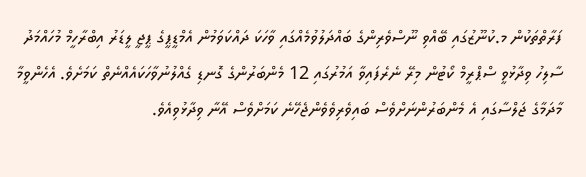ފަރާތްތަކުން މ.ކުނޫޒުގައި ބޭއްވި ނޫސްވެރިންގެ ބައްދަލުވުމެއްގައި ވާހަކަ ދައްކަވަމުން އެމްޑީޕީގެ ޕީޖީ ލީޑަރު އިބްރާހީމް މުހައްމަދު ސާލިހު ވިދާޅުވީ ސްޕްރީމް ކޯޓުން މިރޭ ނެރެފައިވާ އަމުރުގައި 12 މެންބަރުންގެ ގޮނޑި ގެއްލުނުވާހަކައެއްނެތް ކަމަށެވެ. އެހެންވީމާ މާދަމާގެ ޖަލްސާގައި އެ މެންބަރުންނަށްވެސް ބައިވެރިވެވެންޖެހޭނެ ކަމަށްވެސް އޭނާ ވިދާޅުވިއެވެ.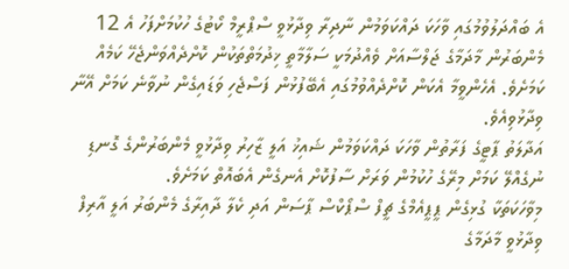އެ ބައްދަލުވުމުގައި ވާހަކަ ދައްކަވަމުން ނާދިރާ ވިދާޅުވީ ސްޕްރީމް ކޯޓުގެ ހުކުމަށްފަހު އެ 12 މެންބަރުން މާދަމާގެ ޖަލްސާއަށް ވެއްދުމަކީ ސަލާމާތީ ޚިދުމަތްތަކުން ކޮށްދެއްވަންޖެހޭ ކަމެއް ކަމަށެވެ. އެހެންވީމާ އެކަން ކޮށްދެއްވުމުގައި އެބޭފުޅުން ފަސްޖެހި ވަޑައިގެން ނުވާނެ ކަމަށް އޭނާ ވިދާޅުވިއެވެ.
އަދާލަތު ޕާޓީގެ ފަރާތުން ވާހަކަ ދައްކަވަމުން ޝައިޚު އަލީ ޒާހިރު ވިދާޅުވީ މެންބަރުންގެ ގޮނޑި ނުގެއްލޭ ކަމަށް މިރޭގެ ހުކުމުން ވަރަށް ސާފުކޮށް އެނގެން އެބައޮތް ކަމަށެވެ.
މިވާހަކަތަކާ ގުޅިގެން ޕީޕީއެމްގެ ޗީފް ސްޕޯކްސް ޕާސަން އަދި ކެލާ ދާއިރާގެ މެންބަރު އަލީ އާރިފް ވިދާޅުވީ މާދަމާގެ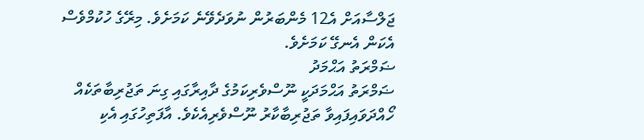ޖަލްސާއަށް އެ12 މެންބަރުން ނުވަދެވޭނެ ކަމަށެވެ. މިރޭގެ ހުކުމްވެސް އެކަން އެނގޭ ކަމަށެވެ.
ޟަމްރަތު އަޙްމަދު
ޟަމްރަތު އަޙްމަދަކީ ނޫސްވެރިކަމުގެ ދާއިރާގައި ގިނަ ތަޖުރިބާތަކެއް ހޯއްދަވައިފައިވާ ތަޖުރިބާކާރު ނޫސްވެރިއެކެވެ. އާފަތިހުގައި އެކި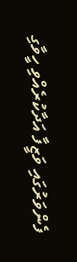ފެންވަރުގައި ވަޒީފާ އަދާކުރެއްވި ހީވާގި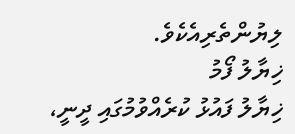ލިޔުންތެރިއެކެވެ.
ޚިޔާލު ފޯމު
ޚިޔާލު ފައުޅު ކުރެއްވުމުގައި ދީނީ،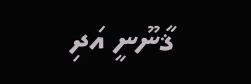ޤާނޫނީ އަދި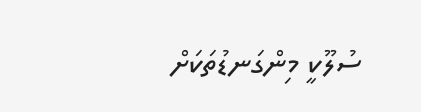ސުލޫކީ މިންގަނޑުތަކަށް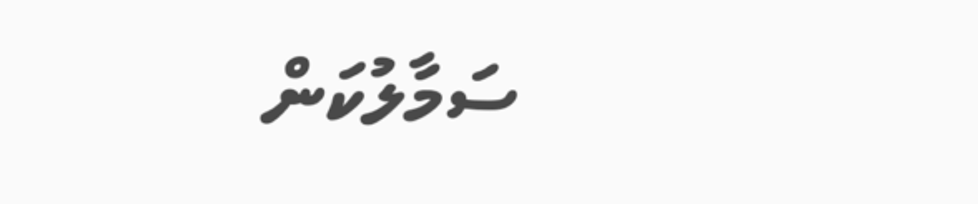ސަމާލުކަން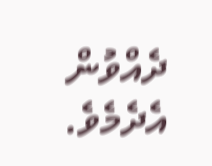ދެއްވުން އެދެމެވެ.